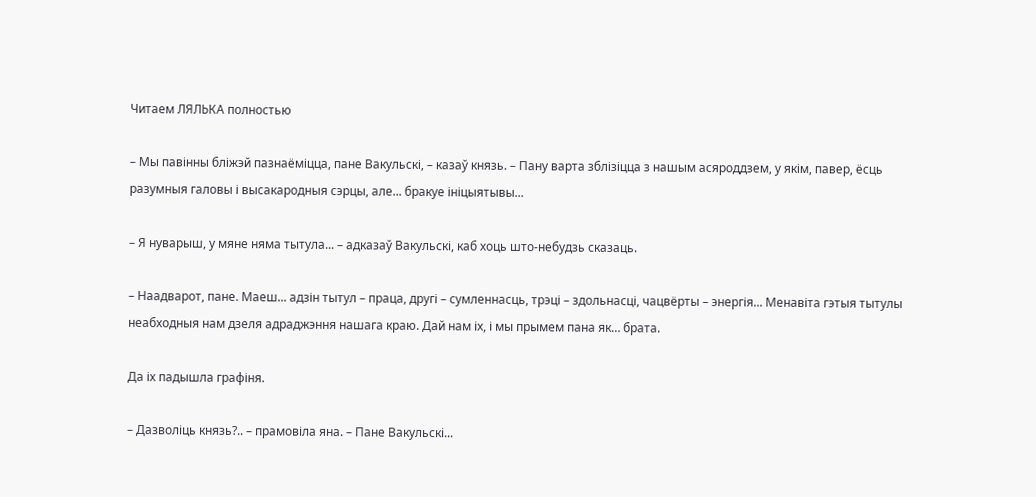Читаем ЛЯЛЬКА полностью

– Мы павінны бліжэй пазнаёміцца, пане Вакульскі, – казаў князь. – Пану варта зблізіцца з нашым асяроддзем, у якім, павер, ёсць разумныя галовы і высакародныя сэрцы, але... бракуе ініцыятывы...

– Я нуварыш, у мяне няма тытула... – адказаў Вакульскі, каб хоць што-небудзь сказаць.

– Наадварот, пане. Маеш... адзін тытул – праца, другі – сумленнасць, трэці – здольнасці, чацвёрты – энергія... Менавіта гэтыя тытулы неабходныя нам дзеля адраджэння нашага краю. Дай нам іх, і мы прымем пана як… брата.

Да іх падышла графіня.

– Дазволіць князь?.. – прамовіла яна. – Пане Вакульскі...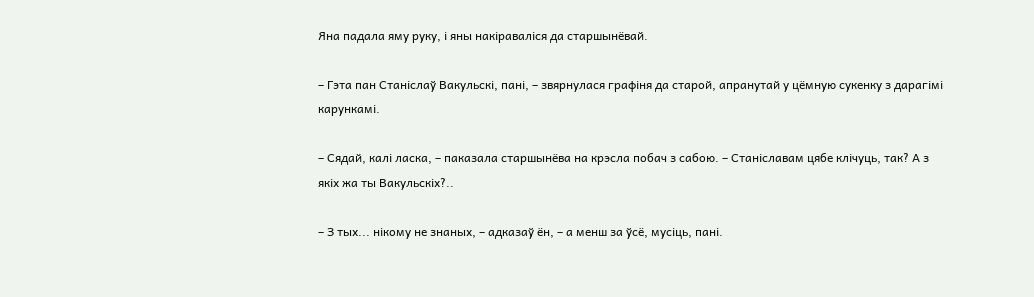Яна падала яму руку, і яны накіраваліся да старшынёвай.

– Гэта пан Станіслаў Вакульскі, пані, – звярнулася графіня да старой, апранутай у цёмную сукенку з дарагімі карункамі.

– Сядай, калі ласка, – паказала старшынёва на крэсла побач з сабою. – Станіславам цябе клічуць, так? А з якіх жа ты Вакульскіх?..

– З тых... нікому не знаных, – адказаў ён, – а менш за ўсё, мусіць, пані.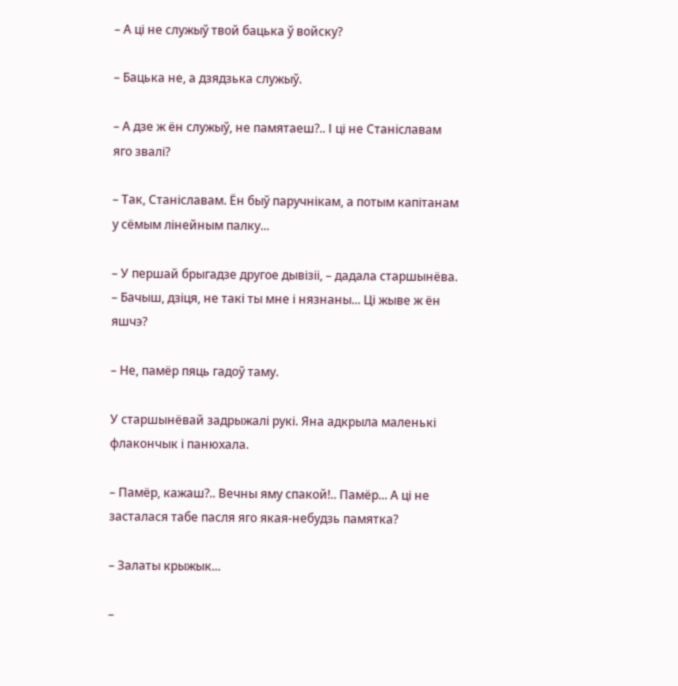– А ці не служыў твой бацька ў войску?

– Бацька не, а дзядзька служыў.

– А дзе ж ён служыў, не памятаеш?.. І ці не Станіславам яго звалі?

– Так, Станіславам. Ён быў паручнікам, а потым капітанам у сёмым лінейным палку...

– У першай брыгадзе другое дывізіі, – дадала старшынёва. – Бачыш, дзіця, не такі ты мне і нязнаны... Ці жыве ж ён яшчэ?

– Не, памёр пяць гадоў таму.

У старшынёвай задрыжалі рукі. Яна адкрыла маленькі флакончык і панюхала.

– Памёр, кажаш?.. Вечны яму спакой!.. Памёр... А ці не засталася табе пасля яго якая-небудзь памятка?

– Залаты крыжык...

–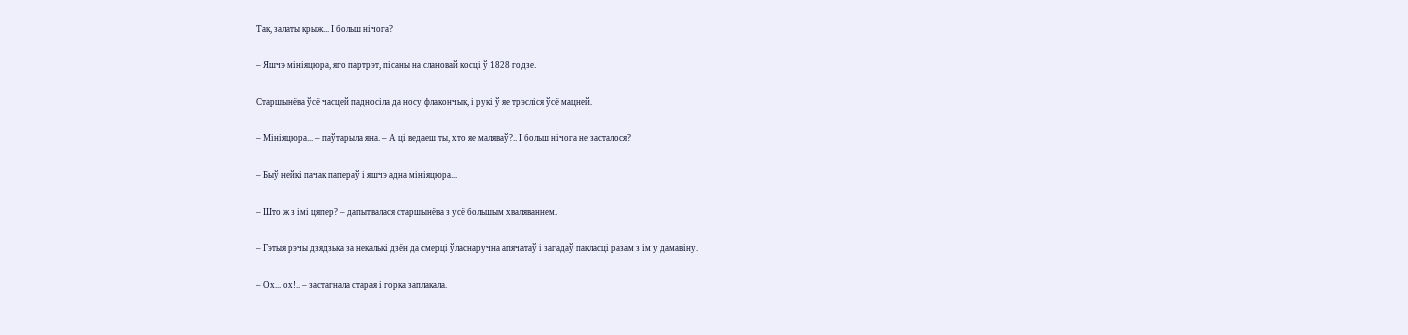Так, залаты крыж... І больш нічога?

– Яшчэ мініяцюра, яго партрэт, пісаны на слановай косці ў 1828 годзе.

Старшынёва ўсё часцей падносіла да носу флакончык, і рукі ў яе трэсліся ўсё мацней.

– Мініяцюра... – паўтарыла яна. – А ці ведаеш ты, хто яе маляваў?.. І больш нічога не засталося?

– Быў нейкі пачак папераў і яшчэ адна мініяцюра...

– Што ж з імі цяпер? – дапытвалася старшынёва з усё большым хваляваннем.

– Гэтыя рэчы дзядзька за некалькі дзён да смерці ўласнаручна апячатаў і загадаў пакласці разам з ім у дамавіну.

– Ох... ох!.. – застагнала старая і горка заплакала.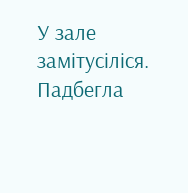У зале замітусіліся. Падбегла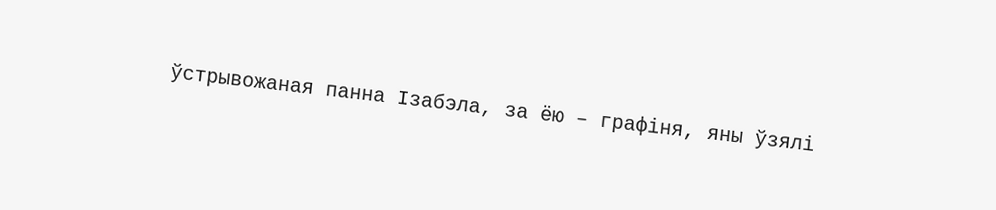ўстрывожаная панна Ізабэла, за ёю – графіня, яны ўзялі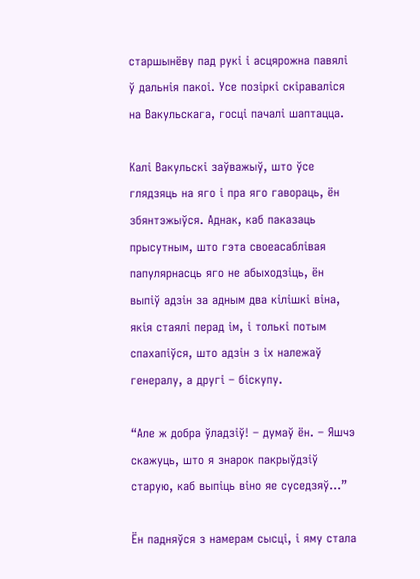старшынёву пад рукі і асцярожна павялі ў дальнія пакоі. Усе позіркі скіраваліся на Вакульскага, госці пачалі шаптацца.

Калі Вакульскі заўважыў, што ўсе глядзяць на яго і пра яго гавораць, ён збянтэжыўся. Аднак, каб паказаць прысутным, што гэта своеасаблівая папулярнасць яго не абыходзіць, ён выпіў адзін за адным два кілішкі віна, якія стаялі перад ім, і толькі потым спахапіўся, што адзін з іх належаў генералу, а другі – біскупу.

“Але ж добра ўладзіў! – думаў ён. – Яшчэ скажуць, што я знарок пакрыўдзіў старую, каб выпіць віно яе суседзяў...”

Ён падняўся з намерам сысці, і яму стала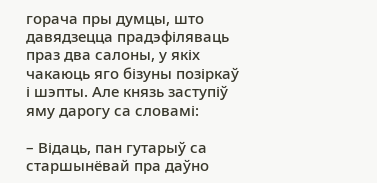горача пры думцы, што давядзецца прадэфіляваць праз два салоны, у якіх чакаюць яго бізуны позіркаў і шэпты. Але князь заступіў яму дарогу са словамі:

– Відаць, пан гутарыў са старшынёвай пра даўно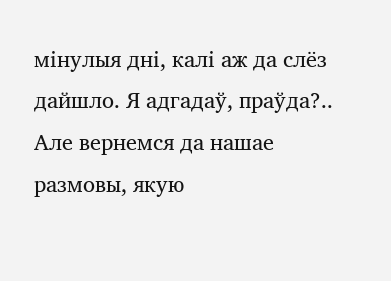мінулыя дні, калі аж да слёз дайшло. Я адгадаў, праўда?.. Але вернемся да нашае размовы, якую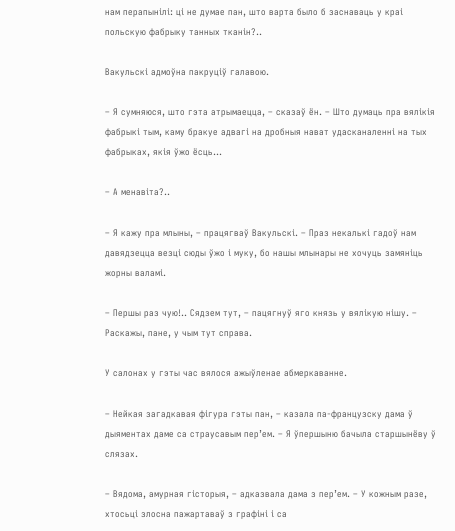нам перапынілі: ці не думае пан, што варта было б заснаваць у краі польскую фабрыку танных тканін?..

Вакульскі адмоўна пакруціў галавою.

– Я сумняюся, што гэта атрымаецца, – сказаў ён. – Што думаць пра вялікія фабрыкі тым, каму бракуе адвагі на дробныя нават удасканаленні на тых фабрыках, якія ўжо ёсць…

– А менавіта?..

– Я кажу пра млыны, – працягваў Вакульскі. – Праз некалькі гадоў нам давядзецца везці сюды ўжо і муку, бо нашы млынары не хочуць замяніць жорны валамі.

– Першы раз чую!.. Сядзем тут, – пацягнуў яго князь у вялікую нішу. – Раскажы, пане, у чым тут справа.

У салонах у гэты час вялося ажыўленае абмеркаванне.

– Нейкая загадкавая фігура гэты пан, – казала па-французску дама ў дыяментах даме са страусавым пер’ем. – Я ўпершыню бачыла старшынёву ў слязах.

– Вядома, амурная гісторыя, – адказвала дама з пер’ем. – У кожным разе, хтосьці злосна пажартаваў з графіні і са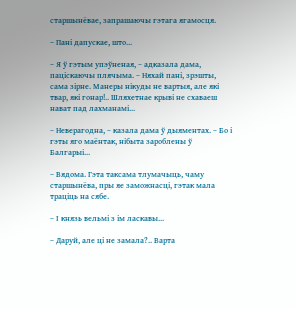старшынёвае, запрашаючы гэтага ягамосця.

– Пані дапускае, што...

– Я ў гэтым упэўненая, – адказала дама, паціскаючы плячыма. – Няхай пані, зрэшты, сама зірне. Манеры нікуды не вартыя, але які твар, які гонар!.. Шляхетнае крыві не схаваеш нават пад лахманамі...

– Неверагодна, – казала дама ў дыяментах. – Бо і гэты яго маёнтак, нібыта зароблены ў Балгарыі...

– Вядома. Гэта таксама тлумачыць, чаму старшынёва, пры яе заможнасці, гэтак мала траціць на сябе.

– І князь вельмі з ім ласкавы...

– Даруй, але ці не замала?.. Варта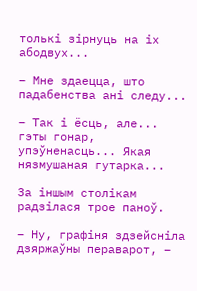толькі зірнуць на іх абодвух...

– Мне здаецца, што падабенства ані следу...

– Так і ёсць, але... гэты гонар, упэўненасць... Якая нязмушаная гутарка...

За іншым столікам радзілася трое паноў.

– Ну, графіня здзейсніла дзяржаўны пераварот, –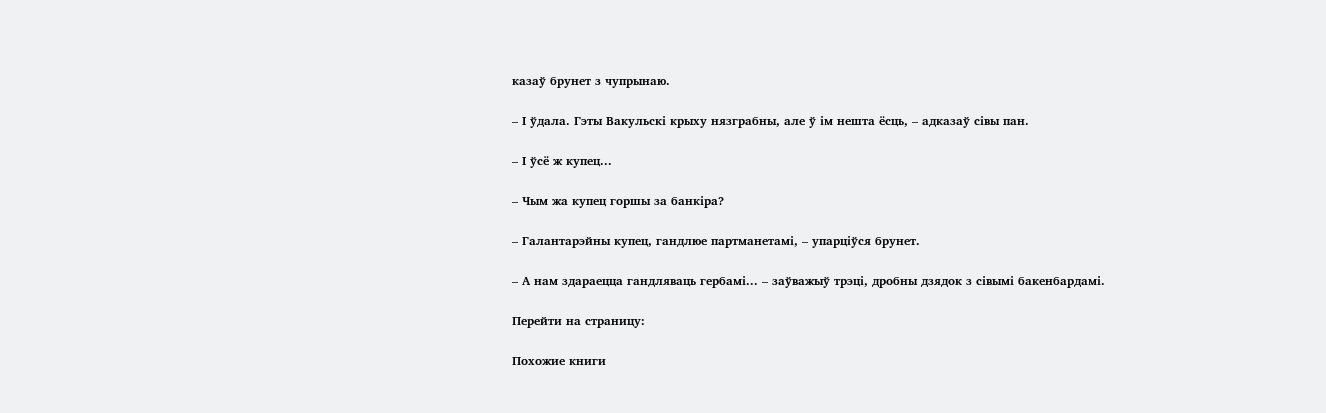казаў брунет з чупрынаю.

– І ўдала. Гэты Вакульскі крыху нязграбны, але ў ім нешта ёсць, – адказаў сівы пан.

– І ўсё ж купец...

– Чым жа купец горшы за банкіра?

– Галантарэйны купец, гандлюе партманетамі, – упарціўся брунет.

– А нам здараецца гандляваць гербамі... – заўважыў трэці, дробны дзядок з сівымі бакенбардамі.

Перейти на страницу:

Похожие книги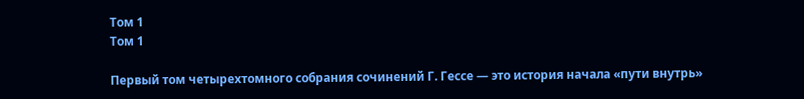Том 1
Том 1

Первый том четырехтомного собрания сочинений Г. Гессе — это история начала «пути внутрь»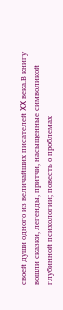своей души одного из величайших писателей XX века.В книгу вошли сказки, легенды, притчи, насыщенные символикой глубинной психологии; повесть о проблемах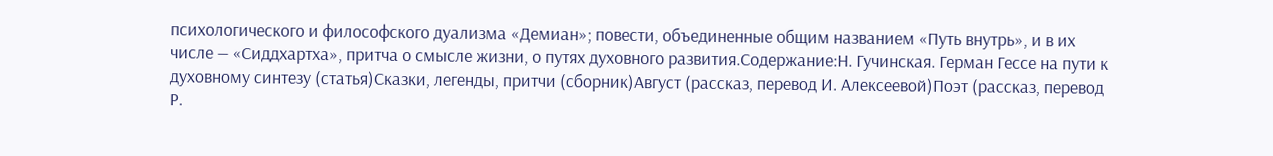психологического и философского дуализма «Демиан»; повести, объединенные общим названием «Путь внутрь», и в их числе — «Сиддхартха», притча о смысле жизни, о путях духовного развития.Содержание:Н. Гучинская. Герман Гессе на пути к духовному синтезу (статья)Сказки, легенды, притчи (сборник)Август (рассказ, перевод И. Алексеевой)Поэт (рассказ, перевод Р.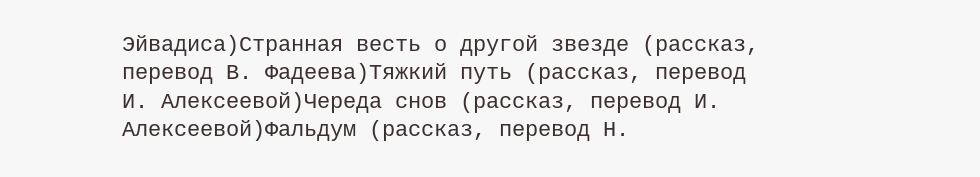Эйвадиса)Странная весть о другой звезде (рассказ, перевод В. Фадеева)Тяжкий путь (рассказ, перевод И. Алексеевой)Череда снов (рассказ, перевод И. Алексеевой)Фальдум (рассказ, перевод Н.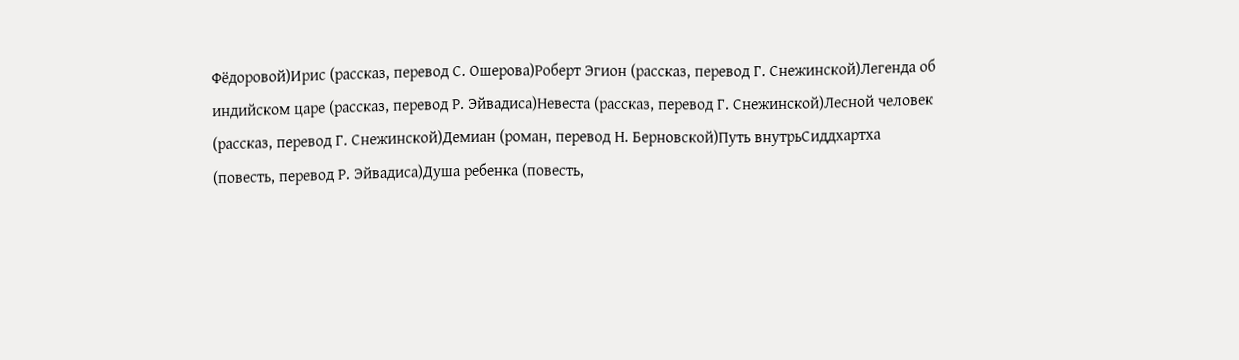Фёдоровой)Ирис (рассказ, перевод С. Ошерова)Роберт Эгион (рассказ, перевод Г. Снежинской)Легенда об индийском царе (рассказ, перевод Р. Эйвадиса)Невеста (рассказ, перевод Г. Снежинской)Лесной человек (рассказ, перевод Г. Снежинской)Демиан (роман, перевод Н. Берновской)Путь внутрьСиддхартха (повесть, перевод Р. Эйвадиса)Душа ребенка (повесть,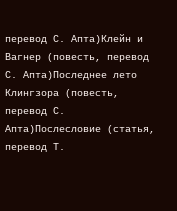перевод С. Апта)Клейн и Вагнер (повесть, перевод С. Апта)Последнее лето Клингзора (повесть, перевод С. Апта)Послесловие (статья, перевод Т.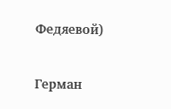Федяевой)

Герман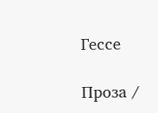Гессе

Проза /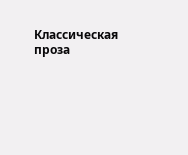Классическая проза